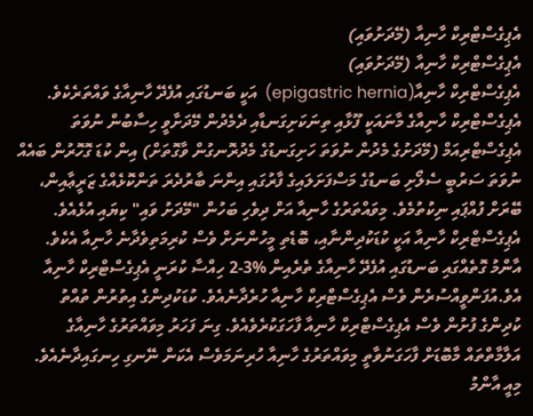އެޕިގެސްޓްރިކް ހާނިއާ (މޭދަށުވައި)
އެޕިގެސްޓްރިކް ހާނިއާ (މޭދަށުވައި)
އެޕިގެސްޓްރިކް ހާނިއާ(epigastric hernia)  އަކީ ބަނޑުގައި އުފެދޭ ހާނިއާގެ ވައްތަރެކެވެ. އެޕިގެސްޓްރިކް ހާނިއާގެ މާނައަކީ ފޫޅާއި ތިނަކަށިގަނޑާއި ދެމެދުން މޭދަށާވީ ހިސާބުން ނުވަތަ އެޕިގެސްޓްރިއަމް (މޭދަށުގެ މެދުން ނުވަތަ ހަށިގަނޑުގެ މެދުރޮނގުން ވާގޮތަށް) އިން ކުޑަ ގޮހޮރުން ބައެއް ނުވަތަ ސަރުބީ ސެލޯށި ބަނޑުގެ މަސްފަށަލައިގެ ފާރުގައި އިންނަ ބާރުދެރަ ތަންކޮޅެއްގެ ޒަރީޢާއިން، ބޭރަށް ފުއްޕައި ނިކުތުމެވެ. މިވައްތަރުގެ ހާނިއާ އަށް ދިވެހި ބަހުން "މޭދަށު ވައި" ކިޔައި އުޅެއެވެ.
އެޕިގެސްޓްރިކް ހާނިއާ އަކީ ކުޑަކުދިންނާއި، ބޮޑެތި މީހުންނަށް ވެސް ކުރިމަތިވެދާނެ ހާނިއާ އެކެވެ. އާންމު ގޮތެއްގައި ބަނޑުގައި އުފެދޭ ހާނިއާގެ ތެރެއިން %3-2 ހިއްސާ ކުރަނީ އެޕިގެސްޓްރިކް ހާނިއާ އެވެ.އުފަންވީއްސުރެން ވެސް އެޕިގެސްޓްރިކް ހާނިއާ ހުރެދާނެއެވެ. ކުޑަކުދިންގެ އިތުރުން ތުއްތު ކުދިންގެ ފުށުން ވެސް އެޕިގެސްޓްރިކް ހާނިއާ ފާހަގަކުރެވެއެވެ. ގިނަ ފަހަރު މިވައްތަރުގެ ހާނިއާގެ އަލާމާތްތައް މާބޮޑަށް ފާހަގަނުވާތީ މިވައްތަރުގެ ހާނިއާ ހުރިނަމަވެސް އެކަން ނޭނގި ހިނގައިދާނެއެވެ. މިއީ އާންމު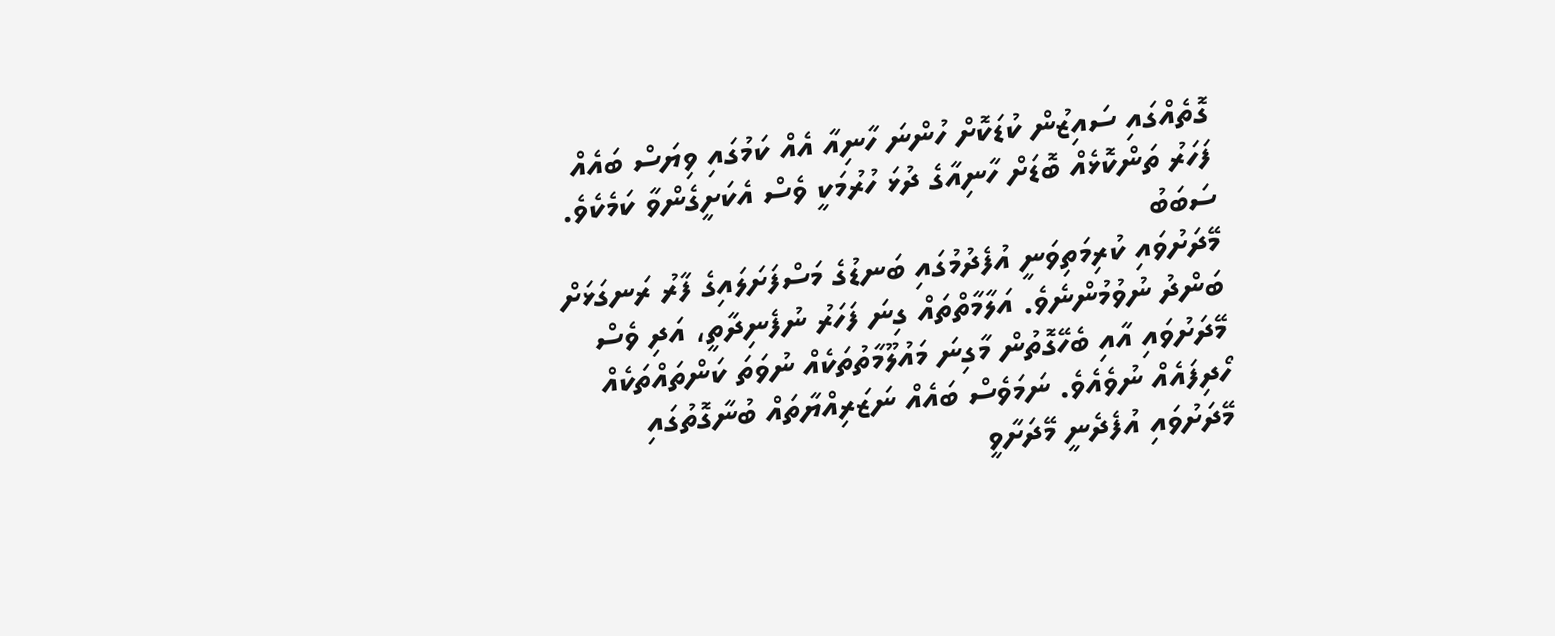ގޮތެއްގައި ސައިޒުން ކުޑަކޮށް ހުންނަ ހާނިއާ އެއް ކަމުގައި ވިޔަސް ބައެއް ފަހަރު ތަންކޮޅެއް ބޮޑަށް ހާނިއާގެ ދުޅަ ހުރުމަކީ ވެސް އެކަށީގެންވާ ކަމެކެވެ.
ސަބަބު
މޭދަށުވައި ކުރިމަތިވަނީ އުފެދުމުގައި ބަނޑުގެ މަސްފަށަލައިގެ ފާރު ރަނގަޅަށް ބަންދު ނުވުމުންނެވެ. އަލާމާތްތައް ގިނަ ފަހަރު ނުފެނިދާތީ، އަދި ވެސް މޭދަށުވައި އާއި ބެހޭގޮތުން މާގިނަ މައުލޫމާތުތަކެއް ނުވަތަ ކަންތައްތަކެއް ހޯދިފައެއް ނުވެއެވެ. ނަމަވެސް ބައެއް ނަޒަރިއްޔާތައް ބުނާގޮތުގައި މޭދަށުވައި އުފެދެނީ މޭދަށާވީ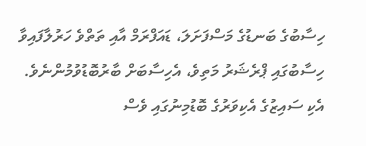ހިސާބުގެ ބަނޑުގެ މަސްފަށަލަ، ޑައަފްރަމް އާއި ތަތްވެ ހަރުލާފައިވާ ހިސާބުގައި ޕްރެޝަރު މަތިވެ، އެހިސާބަށް ބާރުބޮޑުވުމުންނެވެ. އެކި ސައިޒުގެ އެކިވަރުގެ ބޮޑުމިނުގައި ވެސް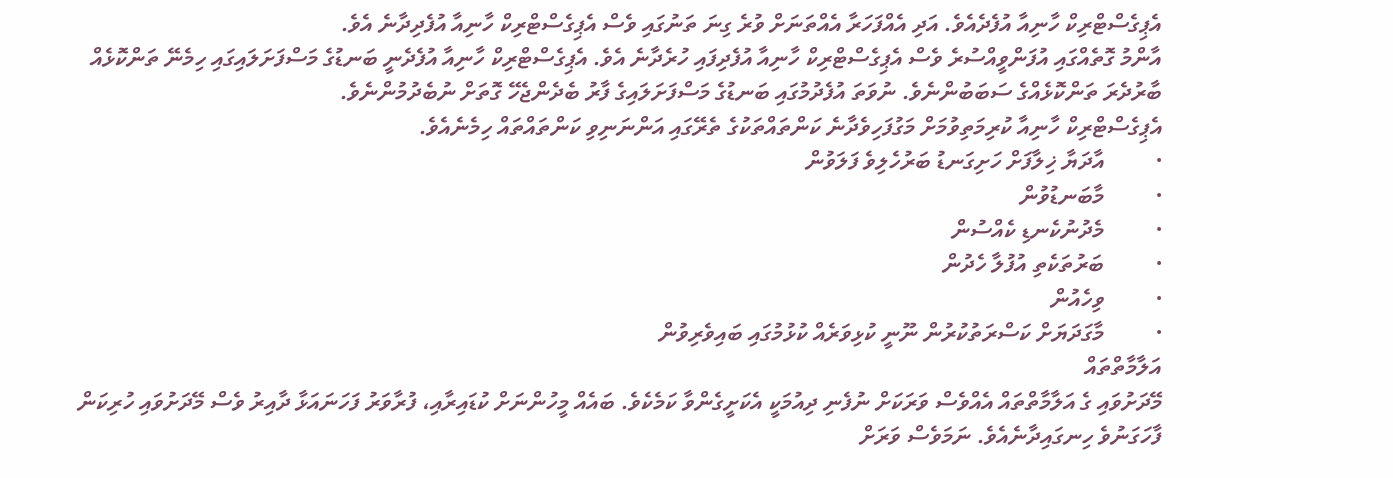އެޕިގެސްޓްރިކް ހާނިއާ އުފެދެއެވެ. އަދި އެއްފަހަރާ އެއްތަނަށް ވުރެ ގިނަ ތަނުގައި ވެސް އެޕިގެސްޓްރިކް ހާނިއާ އުފެދިދާނެ އެވެ.
އާންމު ގޮތެއްގައި އުފަންވީއްސުރެ ވެސް އެޕިގެސްޓްރިކް ހާނިއާ އުފެދިފައި ހުރެދާނެ އެވެ. އެޕިގެސްޓްރިކް ހާނިއާ އުފެދެނީ ބަނޑުގެ މަސްފަށަލައިގައި ހިމެނޭ ތަންކޮޅެއް ބާރުދެރަ ތަންކޮޅެއްގެ ސަބަބުންނެވެ. ނުވަތަ އުފެދުމުގައި ބަނޑުގެ މަސްފަށަލައިގެ ފާރު ބެދެންޖެހޭ ގޮތަށް ނުބެދުމުންނެވެ.
އެޕިގެސްޓްރިކް ހާނިއާ ކުރިމަތިވުމަށް މަގުފަހިވެދާނެ ކަންތައްތަކުގެ ތެރޭގައި އަންނަނިވި ކަންތައްތައް ހިމެނެއެވެ.
·         އާދަޔާ ޚިލާފަށް ހަށިގަނޑު ބަރުހެލިވެ ފަލަވުން
·         މާބަނޑުވުން
·         މެދުނުކެނޑި ކެއްސުން
·         ބަރުތަކެތި އުފުލާ ހެދުން
·         ވިހެއުން
·         މާގަދަޔަށް ކަސްރަތުކުރުން ނޫނީ ކުޅިވަރެއް ކުޅުމުގައި ބައިވެރިވުން
އަލާމާތްތައް
މޭދަށުވައި ގެ އަލާމާތްތައް އެއްވެސް ވަރަކަށް ނުފެނި ދިއުމަކީ އެކަށީގެންވާ ކަމެކެވެ. ބައެއް މީހުންނަށް ކުޑައިރާއި، ފުރާވަރު ފަހަނައަޅާ ދާއިރު ވެސް މޭދަށުވައި ހުރިކަން ފާހަގަނުވެ ހިނގައިދާނެއެވެ. ނަމަވެސް ވަރަށް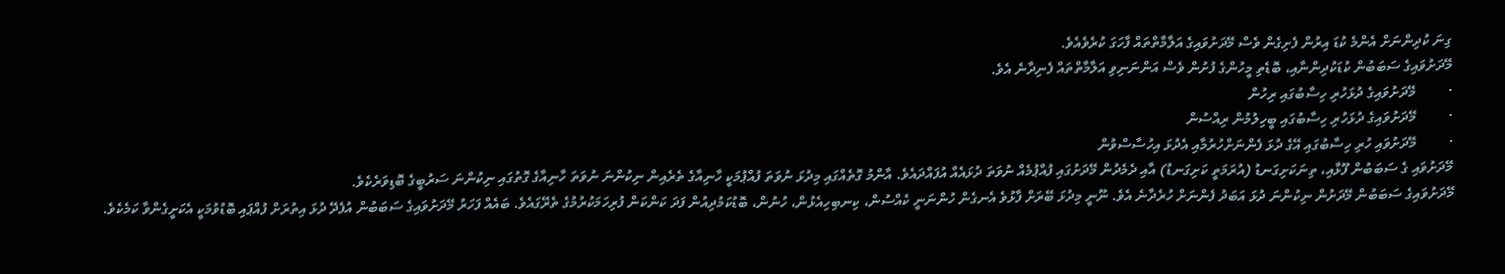ގިނަ ކުދިންނަށް އެންމެ ކުޑަ އިރުން ފެށިގެން ވެސް މޭދަށުވައިގެ އަލާމާތްތައް ފާހަގަ ކުރެވެއެވެ.
މޭދަށުވައިގެ ސަބަބުން ކުޑަކުދިންނާއި، ބޮޑެތި މީހުންގެ ފުށުން ވެސް އަންނަނިވި އަލާމާތްތައް ފެނިދާނެ އެވެ.
·         މޭދަށުވައިގެ ދުޅަހުރި ހިސާބުގައި ރިހުން
·         މޭދަށުވައިގެ ދުޅަހުރި ހިސާބުގައި ބީހިލުމުން ރިއްސުން
·         މޭދަށުވައި ހުރި ހިސާބުގައި އޭގެ ދުޅަ ފެންނަށްހުރުމާއި އެދުޅަ އިހުސާސްވުން
މޭދަށުވައި ގެ ސަބަބުން ފޫޅާއި، ތިނަކަށިގަނޑު (އުރަމަތީ ކަށިގަނޑު) އާއި ދެމެދުން މޭދަށުގައި ފުއްޕުމެއް ނުވަތަ ދުޅައެއް އުފައްދައެވެ. އާންމު ގޮތެއްގައި މިދުޅަ ނުވަތަ ފުއްޕުމަކީ ހާނިއާގެ ތެރެއިން ނިކުންނަ ނުވަތަ ހާނިއާގެ ގޮތުގައި ނިކުންނަ ސަރުބީގެ ބޮޑިވަރެކެވެ.
މޭދަށުވައިގެ ސަބަބުން މޭދަށުން ނިކުންނަ ދުޅަ އަބަދު ފެންނަށް ހުރެދާނެ އެވެ. ނޫނީ މިދުޅަ ބޭރަށް ފާޅުވެ އެނގެން ހުންނަނީ ކެއްސުން، ކިނބިހިއެޅުން، ހުނުން، ބޮޑުކަމުދިއުން ފަދަ ކަންކަން ފުރިހަމަކުރުމުގެ ތެރޭގައެވެ. ބައެއް ފަހަރު މޭދަށުވައިގެ ސަބަބުން އުފެދޭ ދުޅަ އިތުރަށް ފުއްޕައި ބޮޑުވުމަކީ އެކަށީގެންވާ ކަމެކެވެ.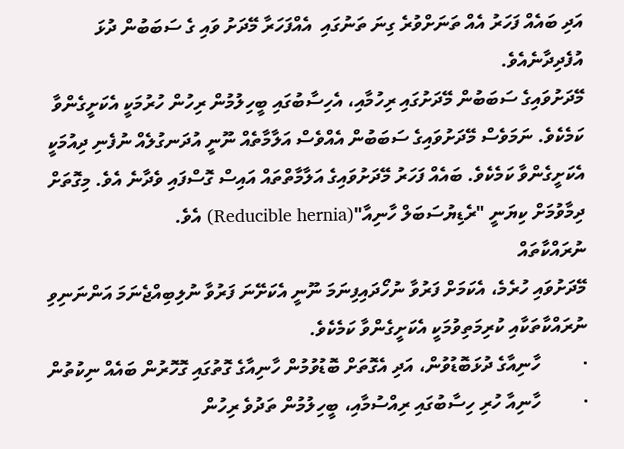އަދި ބައެއް ފަހަރު އެއް ތަނަށްވުރެ ގިނަ ތަނުގައި  އެއްފަހަރާ މޭދަށު ވައި ގެ ސަބަބުން ދުޅަ އުފެދިދާނެއެވެ.
މޭދަށުވައިގެ ސަބަބުން މޭދަށުގައި ރިހުމާއި، އެހިސާބުގައި ބީހިލުމުން ރިހުން ހުރުމަކީ އެކަށީގެންވާ ކަމެކެވެ. ނަމަވެސް މޭދަށުވައިގެ ސަބަބުން އެއްވެސް އަލާމާތެއް ނޫނީ އުދަނގުލެއް ނުފެނި ދިއުމަކީ އެކަށީގެންވާ ކަމެކެވެ. ބައެއް ފަހަރު މޭދަށުވައިގެ އަލާމާތްތައް އައިސް ގޮސްފައި ވެދާނެ އެވެ. މިގޮތަށް ދިމާވުމަށް ކިޔަނީ "ރެޑިޔުސަބަލް ހާނިއާ"(Reducible hernia) އެވެ.
ނުރައްކާތައް
މޭދަށުވައި ހުރެމެ، އެކަމަށް ފަރުވާ ނުހޯދައިފިނަމަ ނޫނީ އެކަށޭނަ ފަރުވާ ނުލިބިއްޖެނަމަ އަންނަނިވި ނުރައްކާތަކާއި ކުރިމަތިވުމަކީ އެކަށީގެންވާ ކަމެކެވެ.
·         ހާނިއާގެ ދުޅަބޮޑުވުން، އަދި އެގޮތަށް ބޮޑުވުމުން ހާނިއާގެ ގޮތުގައި ގޮހޮރުން ބައެއް ނިކުތުން
·         ހާނިއާ ހުރި ހިސާބުގައި ރިއްސުމާއި، ބީހިލުމުން ތަދުވެ ރިހުން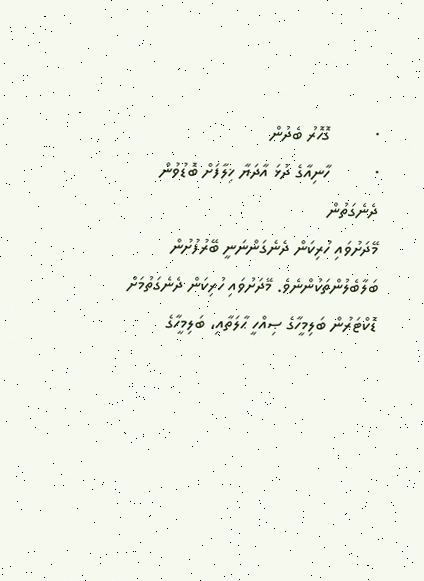·         ގޮހޮރު ބެދުން
·         ހާނިއާގެ ދުޅަ އާދަޔާ ޚިލާފަށް ބޮޑުވުން
ދެނެގަތުން
މޭދަށުވައި ހުރިކަން ދެނެގަންނަނީ ބޭރުފުށުން ބަލާބެލުންތަކުންނެވެ. މޭދަށުވައި ހުރިކަން ދެނެގަތުމަށް ޑޮކްޓަރުން ބަލިމީހާގެ ޞިއްހީ ޙާލަތާއި، ބަލިމީހާގެ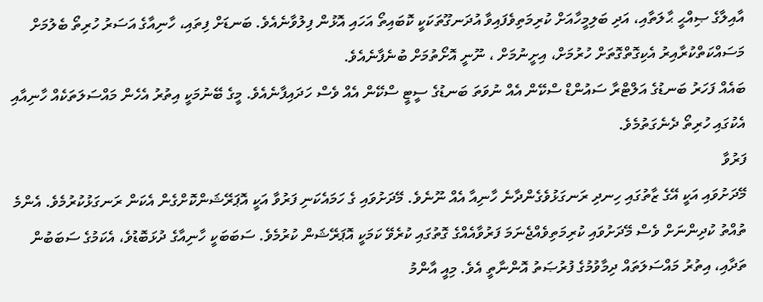އާއިލާގެ ޞިއްޙީ ޙާލަތާއި، އަދި ބަލިމީހާއަށް ކުރިމަތިވެފައިވާ އުދަނގޫތަކަކީ ކޮބައިތޯ އަހައި އޮޅުން ފިލުވާނެއެވެ. ބަނޑަށް ފިތައި، ހާނިއާގެ އަސަރު ހުރިތޯ ބެލުމަށް މަސައްކަތްކުރާއިރު އެކިގޮތްގޮތަށް ހުރުމަށް، އިށީނުމަށް ، ނޫނީ އޮށޯތުމަށް ބުނެފާނެއެވެ.
ބައެއް ފަހަރު ބަނޑުގެ އަލްޓްރާ ސައުންޑް ސްކޭން އެއް ނުވަތަ ބަނޑުގެ ސީޓީ ސްކޭން އެއް ވެސް ހަދައިފާނެއެވެ. މީގެ ބޭނުމަކީ އިތުރު އެހެން މައްސަލަތަކެއް ހާނިއާއި އެކުގައި ހުރިތޯ ދެނެގަތުމެވެ.
ފަރުވާ
މޭދަށުވައި އަކީ އޭގެ ޒާތުގައި ހިނދި ރަނގަޅުވެގެންދާނެ ހާނިއާ އެއް ނޫނެވެ. މޭދަށުވައި ގެ ހަމައެކަނި ފަރުވާ އަކީ އޮޕަރޭޝަންކޮށްގެން އެކަން ރަނގަޅުކުރުމެވެ. އެންމެ ތުއްތު ކުދިންނަށް ވެސް މޭދަށުވައި ކުރިމަތިވެއްޖެނަމަ ފަރުވާއެއްގެ ގޮތުގައި ކުރެވޭ ކަމަކީ އޮޕަރޭޝަން ކުރުމެވެ. ސަބަބަކީ ހާނިއާގެ ދުޅަބޮޑުވެ، އެކަމުގެ ސަބަބުން ތަދާއި، އިތުރު މައްސަލަތައް ދިމާވުމުގެ ފުރުޞަތު އޮންނާތީ އެވެ. މިއީ އާންމު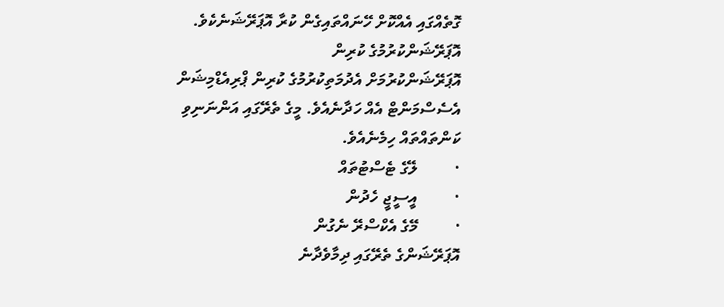ގޮތެއްގައި އެއްކޮށް ހޭނައްތައިގެން ކުރާ އޮޕަރޭޝަނެކެވެ.
އޮޕަރޭޝަންކުރުމުގެ ކުރިން
އޮޕަރޭޝަންކުރުމަށް އެދުމަތިކުރުމުގެ ކުރިން ޕްރިއެޑްމިޝަން އެސެސްމަންޓް އެއް ހަދާނެއެވެ. މީގެ ތެރޭގައި އަންނަނިވި ކަންތައްތައް ހިމެނެއެވެ.
·         ލޭގެ ޓެސްޓުތައް
·         އީސީޖީ ހެދުން
·         މޭގެ އެކްސްރޭ ނެގުން
އޮޕަރޭޝަންގެ ތެރޭގައި ދިމާވެދާނެ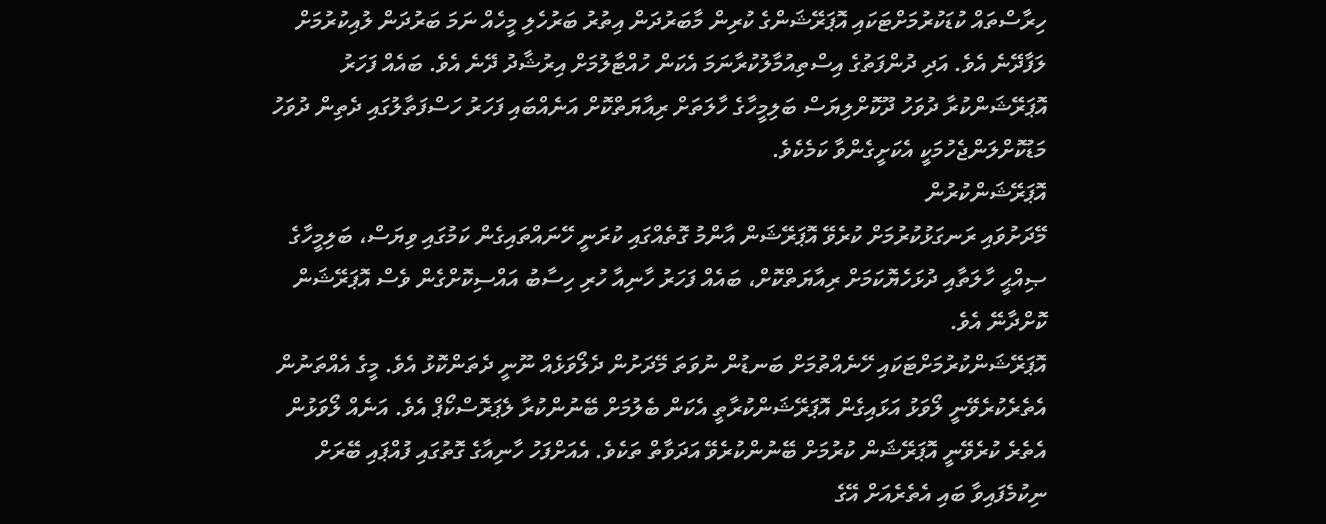ހިރާސްތައް ކުޑަކުރުމަށްޓަކައި އޮޕަރޭޝަންގެ ކުރިން މާބަރުދަން އިތުރު ބަރުހެލި މީހެއް ނަމަ ބަރުދަން ލުއިކުރުމަށް ލަފާދޭނެ އެވެ. އަދި ދުންފަތުގެ އިސްތިއުމާލުކުރާނަމަ އެކަން ހުއްޓާލުމަށް އިރުޝާދު ދޭނެ އެވެ. ބައެއް ފަހަރު އޮޕަރޭޝަންކުރާ ދުވަހު ދޫކޮށްލިޔަސް ބަލިމީހާގެ ހާލަތަށް ރިއާޔަތްކޮށް އަނެއްބައި ފަހަރު ހަސްފަތާލުގައި ދެތިން ދުވަހު މަޑުކޮށްލަންޖެހުމަކީ އެކަށީގެންވާ ކަމެކެވެ.
އޮޕަރޭޝަންކުރުން
މޭދަށުވައި ރަނގަޅުކުރުމަށް ކުރެވޭ އޮޕަރޭޝަން އާންމު ގޮތެއްގައި ކުރަނީ ހޭނައްތައިގެން ކަމުގައި ވިޔަސް، ބަލިމީހާގެ ޞިއްޙީ ހާލަތާއި ދުޅަހެޔޮކަމަށް ރިއާޔަތްކޮށް، ބައެއް ފަހަރު ހާނިއާ ހުރި ހިސާބު އައްސިކޮށްގެން ވެސް އޮޕަރޭޝަން ކޮށްދާނޭ އެވެ.
އޮޕަރޭޝަންކުރުމަށްޓަކައި ހޭނެއްތުމަށް ބަނޑުން ނުވަތަ މޭދަށުން ދެލޯވަޅެއް ނޫނީ ދެތަންކޮޅު އެވެ. މީގެ އެއްތަނުން އެތެރެކުރެވޭނީ ލޯވަޅު އަޅައިގެން އޮޕަރޭޝަންކުރާތީ އެކަން ބެލުމަށް ބޭނުންކުރާ ލެޕަރޮސްކޯޕް އެވެ. އަނެއް ލޯވަޅުން އެތެރެ ކުރެވޭނީ އޮޕަރޭޝަން ކުރުމަށް ބޭނުންކުރެވޭ އަދަވާތް ތަކެވެ. އެއަށްފަހު ހާނިއާގެ ގޮތުގައި ފުއްޕައި ބޭރަށް ނިކުމެފައިވާ ބައި އެތެރެއަށް އޭގެ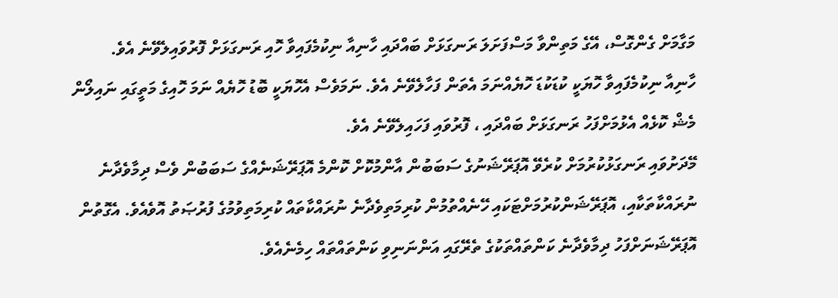މަގާމަށް ގެންގޮސް، އޭގެ މަތިންވާ މަސްފަށަލަ ރަނގަޅަށް ބައްދައި ހާނިއާ ނިކުމެފައިވާ ހޮއި ރަނގަޅަށް ފޮރުވައިލެވޭނެ އެވެ.
ހާނިއާ ނިކުމެފައިވާ ހޮޔަކީ ކުޑަކުޑަ ހޮޔެއްނަމަ އެތަން ފަހާލެވޭނެ އެވެ. ނަމަވެސް އެހޮޔަކީ ބޮޑު ހޮޔެއް ނަމަ ހޮއިގެ މަތީގައި ނައިލޯން މެޝް ކޮޅެއް އެޅުމަށްފަހު ރަނގަޅަށް ބައްދައި ، ފޮރުވައި ފަހައިލެވޭނެ އެވެ.
މޭދަށުވައި ރަނގަޅުކުރުމަށް ކުރެވޭ އޮޕަރޭޝަނުގެ ސަބަބުން އާންމުކޮށް ކޮންމެ އޮޕަރޭޝަނެއްގެ ސަބަބުން ވެސް ދިމާވެދާނެ ނުރައްކާތަކާއި، އޮޕަރޭޝަންކުރުމަށްޓަކައި ހޭނެއްތުމުން ކުރިމަތިވެދާނެ ނުރައްކާތައް ކުރިމަތިވުމުގެ ފުރުޞަތު އޮވެއެވެ. އެގޮތުން އޮޕަރޭޝަނަށްފަހު ދިމާވެދާނެ ކަންތައްތަކުގެ ތެރޭގައި އަންނަނިވި ކަންތައްތައް ހިމެނެއެވެ.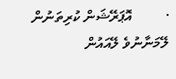·         އޮޕަރޭޝަން ކުރިތަނުން ލޭމަނާނުވެ ލޭއައުން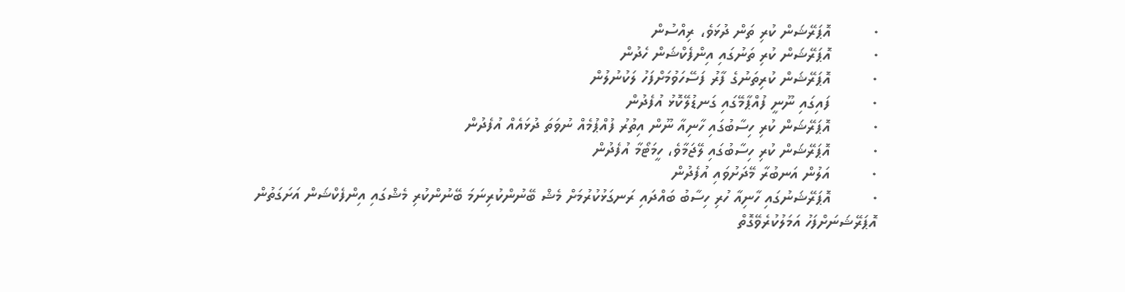·         އޮޕަރޭޝަން ކުރި ތަން ދުޅަވެ، ރިއްސުން
·         އޮޕަރޭޝަން ކުރި ތަނުގައި އިންފެކްޝަން ހެދުން
·         އޮޕަރޭޝަން ކުރިތަނުގެ ފާރު ފަސޭހަވުމަށްފަހު ލަކުނުލުން
·         ފައިގައި ނޫނީ ފުއްޕާމޭގައި ގަނޑުލޭކޮޅު އުފެދުން
·         އޮޕަރޭޝަން ކުރި ހިސާބުގައި ހާނިއާ ނޫން އިތުރު ފުއްޕުމެއް ނުވަތަ ދުޅައެއް އުފެދުން
·         އޮޕަރޭޝަން ކުރި ހިސާބުގައި ލޭޖަމާވެ، ހީމަޓޯމާ އުފެދުން
·         އަލުން އަނބުރާ މޭދަށުވައި އުފެދުން
·         އޮޕަރޭޝަނުގައި ހާނިއާ ހުރި ހިސާބު ބައްދައި ރަނގަޅުކުރުމަށް މެޝް ބޭނުންކުރިނަމަ ބޭނުންކުރި މެޝްގައި އިންފެކްޝަން އަށަގަތުން
އޮޕަރޭޝަނަށްފަހު އަމަލުކުރެވޭގޮތް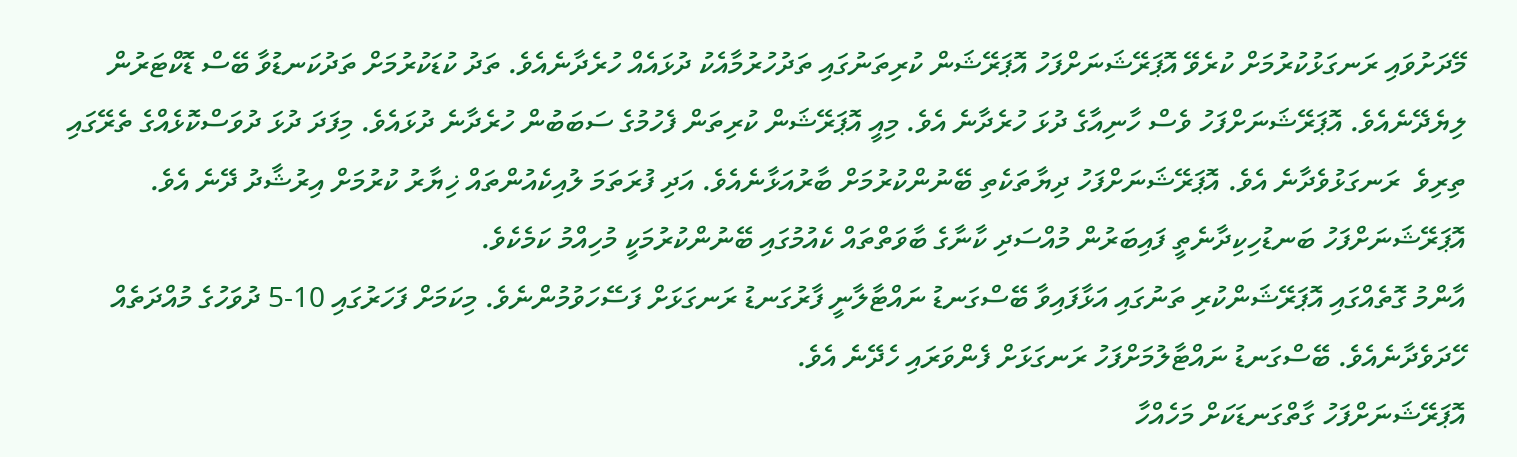މޭދަށުވައި ރަނގަޅުކުރުމަށް ކުރެވޭ އޮޕަރޭޝަނަށްފަހު އޮޕަރޭޝަން ކުރިތަނުގައި ތަދުހުރުމާއެކު ދުޅައެއް ހުރެދާނެއެވެ. ތަދު ކުޑަކުރުމަށް ތަދުކަނޑުވާ ބޭސް ޑޮކްޓަރުން ލިޔެދޭނެއެވެ. އޮޕަރޭޝަނަށްފަހު ވެސް ހާނިއާގެ ދުޅަ ހުރެދާނެ އެވެ. މިއީ އޮޕަރޭޝަން ކުރިތަން ފެހުމުގެ ސަބަބުން ހުރެދާނެ ދުޅައެވެ. މިފަދަ ދުޅަ ދުވަސްކޮޅެއްގެ ތެރޭގައި ތިރިވެ  ރަނގަޅުވެދާނެ އެވެ. އޮޕަރޭޝަނަށްފަހު ދިޔާތަކެތި ބޭނުންކުރުމަށް ބާރުއަޅާނެއެވެ. އަދި ފުރަތަމަ ލުއިކެއުންތައް ޚިޔާރު ކުރުމަށް އިރުޝާދު ދޭނެ އެވެ. އޮޕަރޭޝަނަށްފަހު ބަނޑުހިކިދާނެތީ ފައިބަރުން މުއްސަދި ކާނާގެ ބާވަތްތައް ކެއުމުގައި ބޭނުންކުރުމަކީ މުހިއްމު ކަމެކެވެ.
އާންމު ގޮތެއްގައި އޮޕަރޭޝަންކުރި ތަނުގައި އަޅާފައިވާ ބޭސްގަނޑު ނައްޓާލާނީ ފާރުގަނޑު ރަނގަޅަށް ފަސޭހަވުމުންނެވެ. މިކަމަށް ފަހަރުގައި 10-5 ދުވަހުގެ މުއްދަތެއް ހޭދަވެދާނެއެވެ. ބޭސްގަނޑު ނައްޓާލުމަށްފަހު ރަނގަޅަށް ފެންވަރައި ހެދޭނެ އެވެ.
އޮޕަރޭޝަނަށްފަހު ގާތްގަނޑަކަށް މަހެއްހާ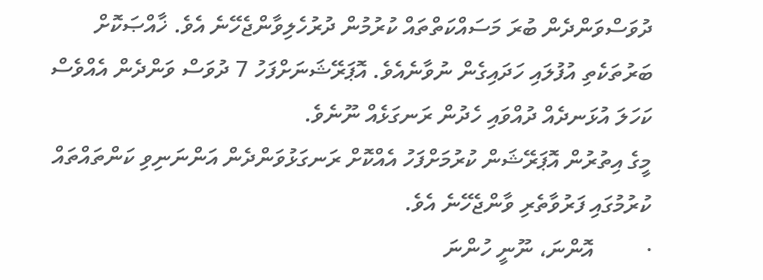ދުވަސްވަންދެން ބުރަ މަސައްކަތްތައް ކުރުމުން ދުރުހެލިވާންޖެހޭނެ އެވެ. ޚާއްޞަކޮށް ބަރުތަކެތި އުފުލައި ހަދައިގެން ނުވާނެއެވެ. އޮޕަރޭޝަނަށްފަހު 7 ދުވަސް ވަންދެން އެއްވެސް ކަހަލަ އުޅަނދެއް ދުއްވައި ހެދުން ރަނގަޅެއް ނޫނެވެ.
މީގެ އިތުރުން އޮޕަރޭޝަން ކުރުމަށްފަހު އެއްކޮށް ރަނގަޅުވަންދެން އަންނަނިވި ކަންތައްތައް ކުރުމުގައި ފަރުވާތެރި ވާންޖެހޭނެ އެވެ.
·         އޮންނަ، ނޫނީ ހުންނަ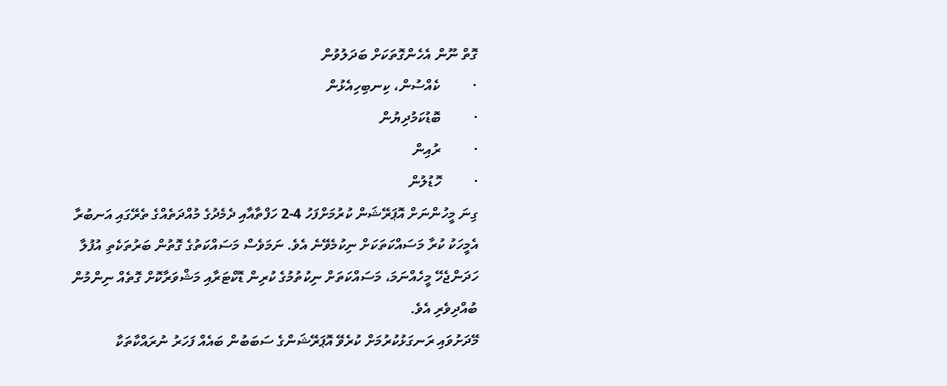ގޮތް ނޫން އެހެންގޮތަކަށް ބަދަލުވުން
·         ކެއްސުން، ކިނބިހިއެޅުން
·         ބޮޑުކަމުދިޔުން
·         ރުއިން
·         ހޮޑުލުން
ގިނަ މީހުންނަށް އޮޕަރޭޝަން ކުރުމަށްފަހު 4-2 ހަފްތާއާއި ދެމެދުގެ މުއްދަތެއްގެ ތެރޭގައި އަނބުރާ އެމީހަކު ކުރާ މަސައްކަތަކަށް ނިކުމެވޭނެ އެވެ. ނަމަވެސް މަސައްކަތުގެ ގޮތުން ބަރުތަކެތި އުފުލާ ހަދަންޖެހޭ މީހެއްނަމަ، މަސައްކަތަށް ނިކުތުމުގެ ކުރިން ޑޮކްޓަރާއި މަޝްވަރާކޮށް ގޮތެއް ނިންމުން ބުއްދިވެރި އެވެ.
މޭދަށުވައި ރަނގަޅުކުރުމަށް ކުރެވޭ އޮޕަރޭޝަންގެ ސަބަބުން ބައެއް ފަހަރު ނުރައްކާތަކާ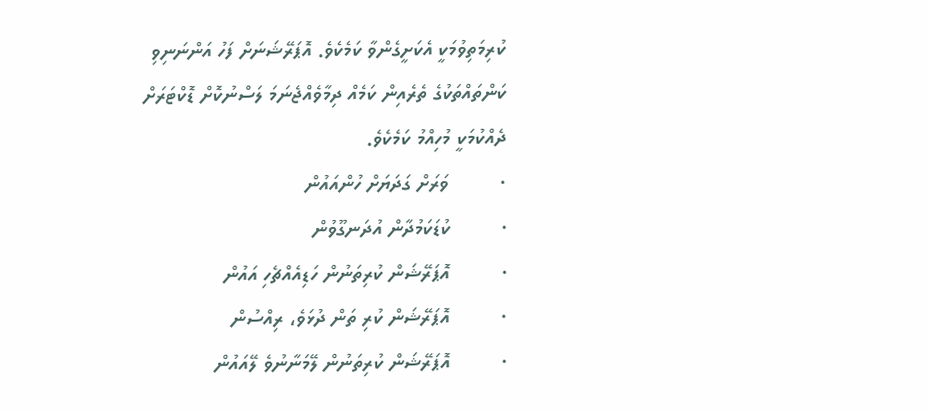ކުރިމަތިވުމަކީ އެކަށީގެންވާ ކަމެކެވެ. އޮޕަރޭޝަނަށް ފަހު އަންނަނިވި ކަންތައްތަކުގެ ތެރެއިން ކަމެއް ދިމާވެއްޖެނަމަ ލަސްނުކޮށް ޑޮކްޓަރަށް ދެއްކުމަކީ މުހިއްމު ކަމެކެވެ.
·         ވަރަށް ގަދަޔަށް ހުންއައުން
·         ކުޑަކަމުދާން އުދަނގޫވުން
·         އޮޕަރޭޝަން ކުރިތަނުން ހަޑިއެއްޗެހި އައުން
·         އޮޕަރޭޝަން ކުރި ތަން ދުޅަވެ، ރިއްސުން
·         އޮޕަރޭޝަން ކުރިތަނުން ލޭމަނާނުވެ ލޭއައުން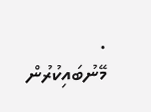·         މޭނުބައިކުރުން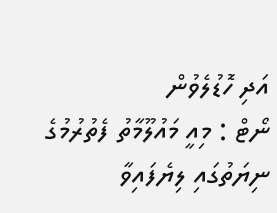އަދި ހޮޑުލެވުން
ނޯޓް : މިއީ މައުލޫމާތު ފެތުރުމުގެ ނިޔަތުގައި ލިޔެފައިވާ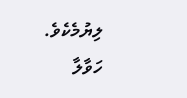ލިޔުމެކެވެ.
ހަވާލާ